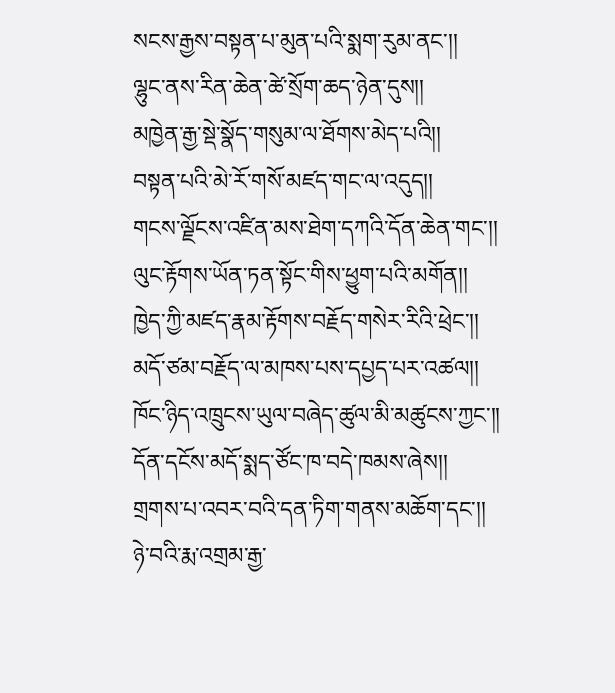སངས་རྒྱས་བསྟན་པ་མུན་པའི་སྨག་རུམ་ནང་།།
ལྷུང་ནས་རིན་ཆེན་ཚེ་སྲོག་ཆད་ཉེན་དུས།།
མཁྱེན་རྒྱ་སྡེ་སྣོད་གསུམ་ལ་ཐོགས་མེད་པའི།།
བསྟན་པའི་མེ་རོ་གསོ་མཛད་གང་ལ་འདུད།།
གངས་ལྗོངས་འཛིན་མས་ཐེག་དཀའི་དོན་ཆེན་གང་།།
ལུང་རྟོགས་ཡོན་ཏན་སྟོང་གིས་ཕྱུག་པའི་མགོན།།
ཁྱེད་ཀྱི་མཛད་རྣམ་རྟོགས་བརྗོད་གསེར་རིའི་ཕྲེང་།།
མདོ་ཙམ་བརྗོད་ལ་མཁས་པས་དཔྱད་པར་འཚལ།།
ཁོང་ཉིད་འཁྲུངས་ཡུལ་བཞེད་ཚུལ་མི་མཚུངས་ཀྱང་།།
དོན་དངོས་མདོ་སྨད་ཙོང་ཁ་བདེ་ཁམས་ཞེས།།
གྲགས་པ་འབར་བའི་དན་ཏིག་གནས་མཆོག་དང་།།
ཉེ་བའི་རྨ་འགྲམ་རྒྱ་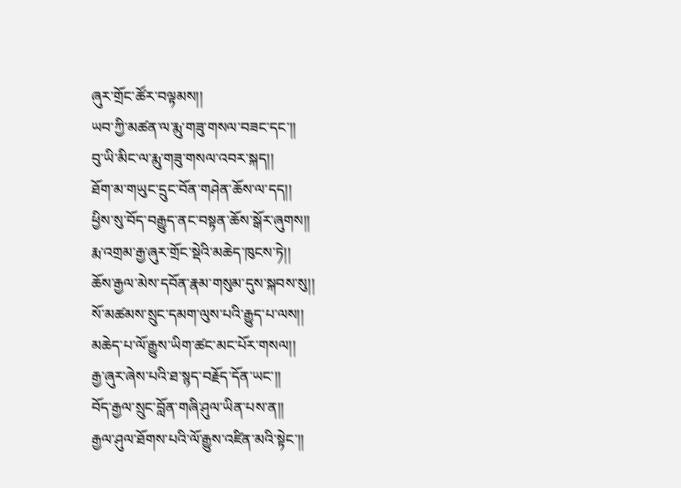ཞུར་གྲོང་ཚོར་བལྟམས།།
ཡབ་ཀྱི་མཚན་ལ་རྨུ་གཟུ་གསལ་བཟང་དང་།།
བུ་ཡི་མིང་ལ་རྨུ་གཟུ་གསལ་འབར་སྐད།།
ཐོག་མ་གཡུང་དྲུང་བོན་གཤེན་ཆོས་ལ་དད།།
ཕྱིས་སུ་བོད་བརྒྱུད་ནང་བསྟན་ཆོས་སྒོར་ཞུགས།།
རྨ་འགྲམ་རྒྱ་ཞུར་གྲོང་སྡེའི་མཆེད་ཁུངས་ཏེ།།
ཆོས་རྒྱལ་མེས་དབོན་རྣམ་གསུམ་དུས་སྐབས་སུ།།
སོ་མཚམས་སྲུང་དམག་ལུས་པའི་རྒྱུད་པ་ལས།།
མཆེད་པ་ལོ་རྒྱུས་ཡིག་ཚང་མང་པོར་གསལ།།
རྒྱ་ཞུར་ཞེས་པའི་ཐ་སྙད་བརྗོད་དོན་ཡང་།།
བོད་རྒྱལ་སྲུང་བློན་གཞི་ཤུལ་ཡིན་པས་ན།།
རྒྱལ་ཤུལ་ཐོགས་པའི་ལོ་རྒྱུས་འཛིན་མའི་སྟེང་།།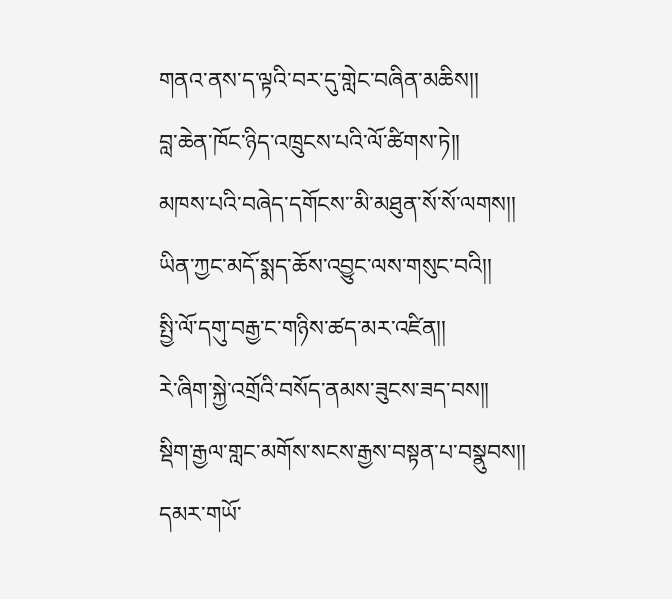གནའ་ནས་ད་ལྟའི་བར་དུ་གླེང་བཞིན་མཆིས།།
བླ་ཆེན་ཁོང་ཉིད་འཁྲུངས་པའི་ལོ་ཚིགས་ཏེ།།
མཁས་པའི་བཞེད་དགོངས་་མི་མཐུན་སོ་སོ་ལགས།།
ཡིན་ཀྱང་མདོ་སྨད་ཆོས་འབྱུང་ལས་གསུང་བའི།།
སྤྱི་ལོ་དགུ་བརྒྱ་ང་གཉིས་ཚད་མར་འཛིན།།
རེ་ཞིག་སྐྱེ་འགྲོའི་བསོད་ནམས་ཟུངས་ཟད་བས།།
སྡིག་རྒྱལ་གླང་མགོས་སངས་རྒྱས་བསྟན་པ་བསྣུབས།།
དམར་གཡོ་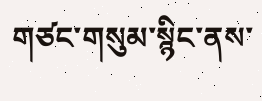གཙང་གསུམ་སྙིང་ནས་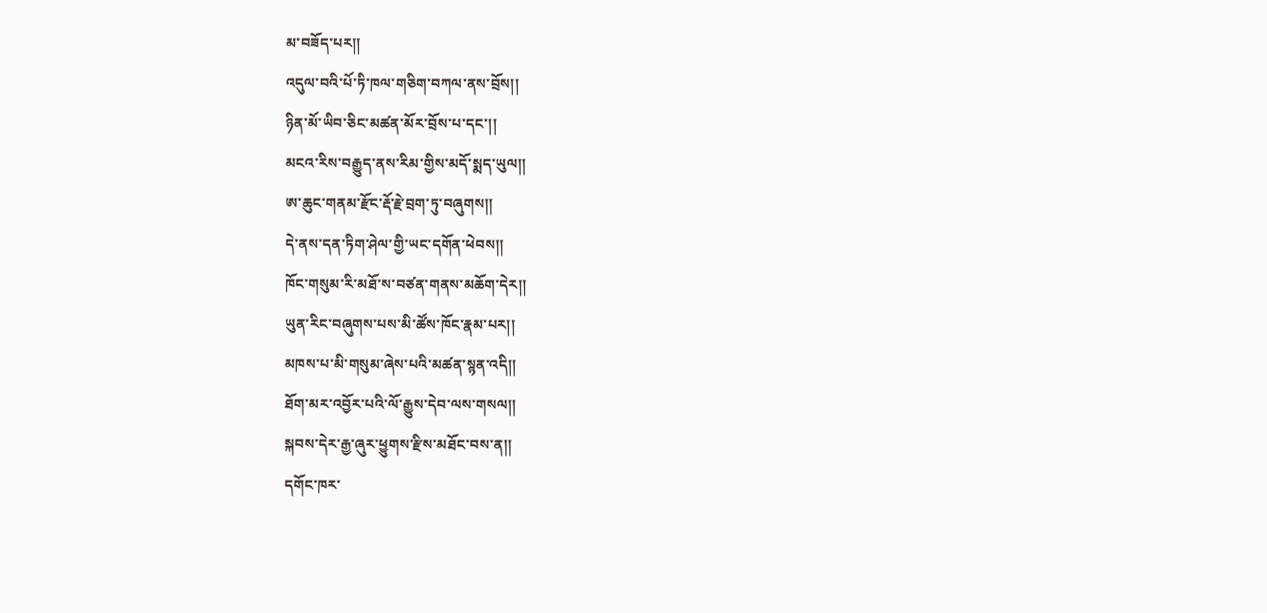མ་བཟོད་པར།།
འདུལ་བའི་པོ་ཏི་ཁལ་གཅིག་བཀལ་ནས་བྲོས།།
ཉིན་མོ་ཡིབ་ཅིང་མཚན་མོར་བྲོས་པ་དང་།།
མངའ་རིས་བརྒྱུད་ནས་རིམ་གྱིས་མདོ་སྨད་ཡུལ།།
ཨ་ཆུང་གནམ་རྫོང་རྡོ་རྗེ་བྲག་ཏུ་བཞུགས།།
དེ་ནས་དན་ཏིག་ཤེལ་གྱི་ཡང་དགོན་ཕེབས།།
ཁོང་གསུམ་རི་མཐོ་ས་བཙན་གནས་མཆོག་དེར།།
ཡུན་རིང་བཞུགས་པས་མི་ཚོས་ཁོང་རྣམ་པར།།
མཁས་པ་མི་གསུམ་ཞེས་པའི་མཚན་སྙན་འདི།།
ཐོག་མར་འབྱོར་པའི་ལོ་རྒྱུས་དེབ་ལས་གསལ།།
སྐབས་དེར་རྒྱ་ཞུར་ཕྱུགས་རྫིས་མཐོང་བས་ན།།
དགོང་ཁར་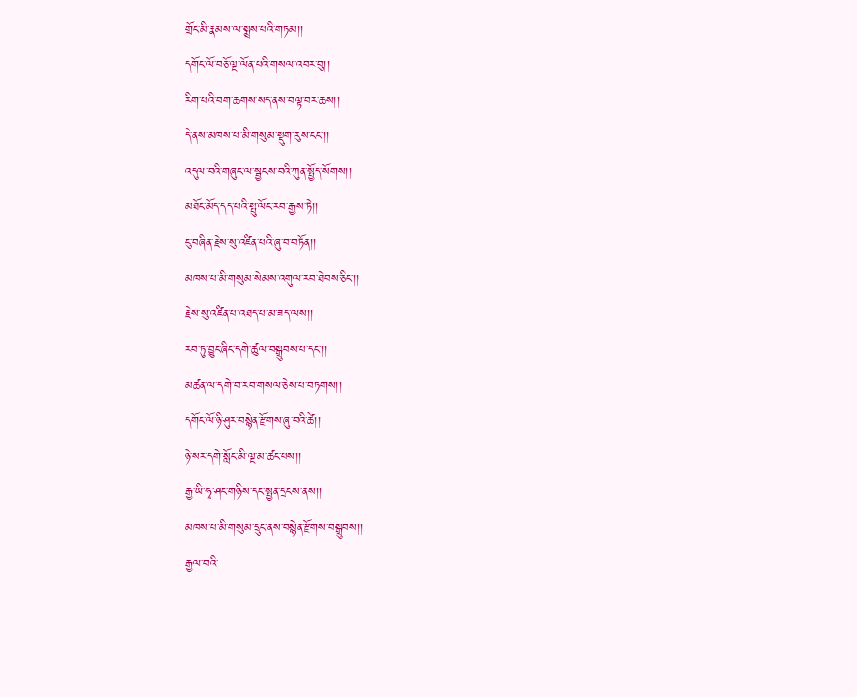གྲོང་མི་རྣམས་ལ་སྨྲས་པའི་གཏམ།།
དགོང་ལོ་བཅོ་ལྔ་ལོན་པའི་གསལ་འབར་བུ།།
རིག་པའི་བག་ཆགས་སད་ནས་བལྟ་བར་ཆས།།
དེ་ནས་མཁས་པ་མི་གསུམ་སྡུག་རུས་ངང་།།
འདུལ་བའི་གཞུང་ལ་སྦྱངས་བའི་ཀུན་སྤྱོད་སོགས།།
མཐོང་མོད་དད་པའི་སྤུ་ལོང་རབ་རྒྱས་ཏེ།།
ངུ་བཞིན་རྗེས་སུ་འཛིན་པའི་ཞུ་བ་བཏོན།།
མཁས་པ་མི་གསུམ་སེམས་འགུལ་རབ་ཐེབས་ཅིང་།།
རྗེས་སུ་འཛིན་པ་འཐད་པ་མ་ཟད་ལས།།
རབ་ཏུ་བྱུང་ཞིང་དགེ་ཚུལ་བསྒྲུབས་པ་དང་།།
མཚན་ལ་དགེ་བ་རབ་གསལ་ཅེས་པ་བཏགས།།
དགོང་ལོ་ཉི་ཤུར་བསྙེན་རྫོགས་ཞུ་བའི་ཚེ།།
ཉེ་སར་དགེ་སློང་མི་ལྔ་མ་ཚང་པས།།
རྒྱ་ཡི་ཧྭ་ཤང་གཉིས་དང་སྤྱན་དྲངས་ནས།།
མཁས་པ་མི་གསུམ་དྲུང་ནས་བསྙེན་རྫོགས་བསྒྲུབས།།
རྒྱལ་བའི་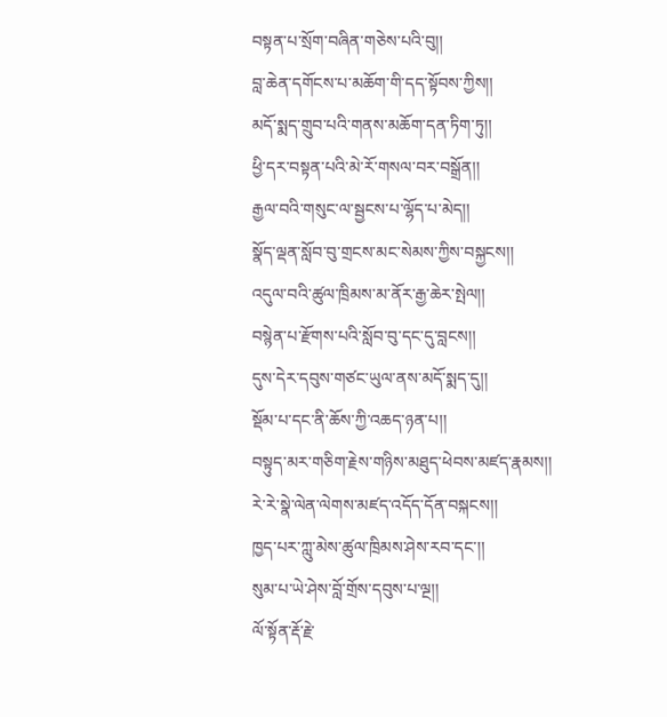བསྟན་པ་སྲོག་བཞིན་གཅེས་པའི་བུ།།
བླ་ཆེན་དགོངས་པ་མཆོག་གི་དད་སྟོབས་ཀྱིས།།
མདོ་སྨད་གྲུབ་པའི་གནས་མཆོག་དན་ཏིག་ཏུ།།
ཕྱི་དར་བསྟན་པའི་མེ་རོ་གསལ་བར་བསྒྲོན།།
རྒྱལ་བའི་གསུང་ལ་སྦྱངས་པ་ལྷོད་པ་མེད།།
སྣོད་ལྡན་སློབ་བུ་གྲངས་མང་སེམས་ཀྱིས་བསྐྱངས།།
འདུལ་བའི་ཚུལ་ཁྲིམས་མ་ནོར་རྒྱ་ཆེར་སྤེལ།།
བསྙེན་པ་རྫོགས་པའི་སློབ་བུ་དང་དུ་བླངས།།
དུས་དེར་དབུས་གཙང་ཡུལ་ནས་མདོ་སྨད་དུ།།
སྡོམ་པ་དང་ནི་ཆོས་ཀྱི་འཆད་ཉན་པ།།
བསྟུད་མར་གཅིག་རྗེས་གཉིས་མཐུད་ཕེབས་མཛད་རྣམས།།
རེ་རེ་སྣེ་ལེན་ལེགས་མཛད་འདོད་དོན་བསྐངས།།
ཁྱད་པར་ཀླུ་མེས་ཚུལ་ཁྲིམས་ཤེས་རབ་དང་།།
སུམ་པ་ཡེ་ཤེས་བློ་གྲོས་དབུས་པ་ལྔ།།
ལོ་སྟོན་རྡོ་རྗེ་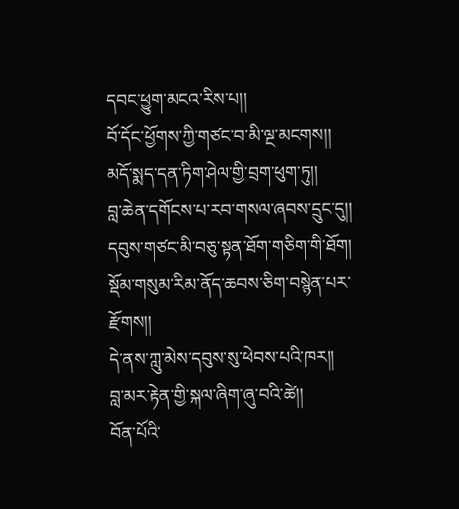དབང་ཕྱུག་མངའ་རིས་པ།།
བོ་དོང་ཕྱོགས་ཀྱི་གཙང་བ་མི་ལྔ་མངགས།།
མདོ་སྨད་དན་ཏིག་ཤེལ་གྱི་བྲག་ཕུག་ཏུ།།
བླ་ཆེན་དགོངས་པ་རབ་གསལ་ཞབས་དྲུང་དུ།།
དབུས་གཙང་མི་བཅུ་སྟན་ཐོག་གཅིག་གི་ཐོག།
སྡོམ་གསུམ་རིམ་ནོད་ཆབས་ཅིག་བསྙེན་པར་རྫོགས།།
དེ་ནས་ཀླུ་མེས་དབུས་སུ་ཕེབས་པའི་ཁར།།
བླ་མར་རྟེན་གྱི་སྐལ་ཞིག་ཞུ་བའི་ཚེ།།
བོན་པོའི་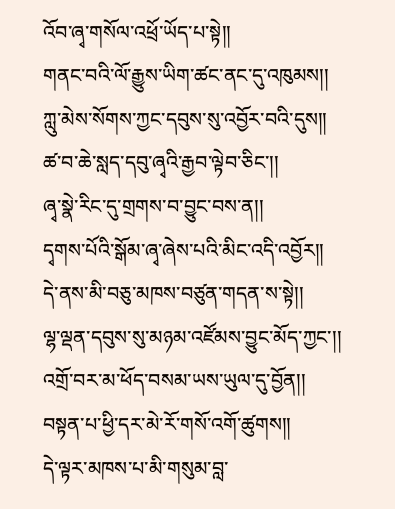འོབ་ཞྭ་གསོལ་འཕྲོ་ཡོད་པ་སྟེ།།
གནང་བའི་ལོ་རྒྱུས་ཡིག་ཚང་ནང་དུ་འཁུམས།།
ཀླུ་མེས་སོགས་ཀྱང་དབུས་སུ་འབྱོར་བའི་དུས།།
ཚ་བ་ཆེ་སླད་དབུ་ཞྭའི་རྒྱབ་ལྟེབ་ཅིང་།།
ཞྭ་སྣེ་རིང་དུ་གྲགས་བ་བྱུང་བས་ན།།
དྭགས་པོའི་སྒོམ་ཞྭ་ཞེས་པའི་མིང་འདི་འབྱོར།།
དེ་ནས་མི་བཅུ་མཁས་བཙུན་གདན་ས་སྟེ།།
ལྷ་ལྡན་དབུས་སུ་མཉམ་འཛོམས་བྱུང་མོད་ཀྱང་།།
འགྲོ་བར་མ་ཕོད་བསམ་ཡས་ཡུལ་དུ་བྱོན།།
བསྟན་པ་ཕྱི་དར་མེ་རོ་གསོ་འགོ་ཚུགས།།
དེ་ལྟར་མཁས་པ་མི་གསུམ་བླ་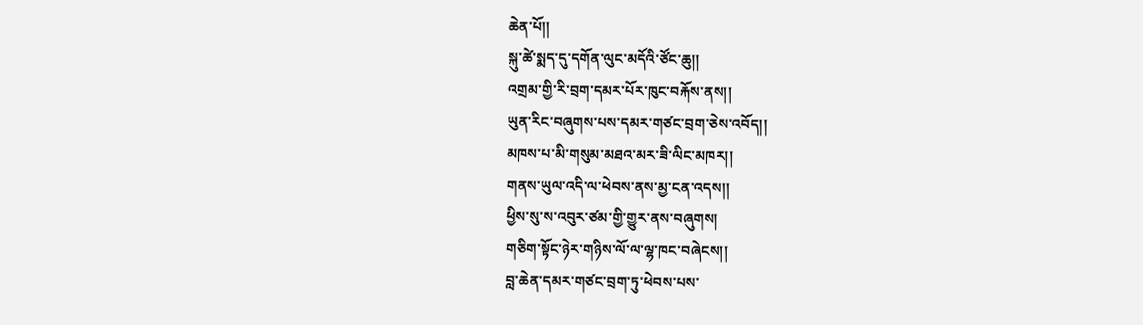ཆེན་པོ།།
སྐུ་ཚེ་སྨད་དུ་དགོན་ལུང་མདོའི་ཙོང་ཆུ།།
འགྲམ་གྱི་རི་བྲག་དམར་པོར་ཁུང་བརྐོས་ནས།།
ཡུན་རིང་བཞུགས་པས་དམར་གཙང་བྲག་ཅེས་འབོད།།
མཁས་པ་མི་གསུམ་མཐའ་མར་ཟི་ལིང་མཁར།།
གནས་ཡུལ་འདི་ལ་ཕེབས་ནས་མྱ་ངན་འདས།།
ཕྱིས་སུ་ས་འབུར་ཙམ་གྱི་གྱུར་ནས་བཞུགས།
གཅིག་སྟོང་ཉེར་གཉིས་ལོ་ལ་ལྷ་ཁང་བཞེངས།།
བླ་ཆེན་དམར་གཙང་བྲག་ཏུ་ཕེབས་པས་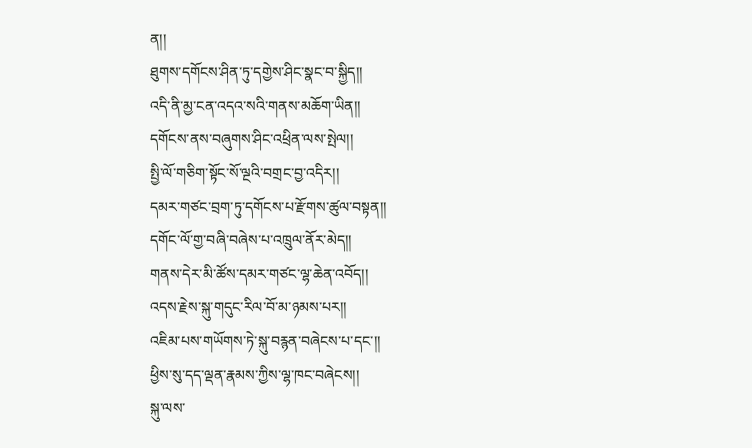ན།།
ཐུགས་དགོངས་ཤིན་ཏུ་དགྱེས་ཤིང་སྣང་བ་སྐྱིད།།
འདི་ནི་མྱ་ངན་འདའ་སའི་གནས་མཆོག་ཡིན།།
དགོངས་ནས་བཞུགས་ཤིང་འཕྲིན་ལས་སྤེལ།།
སྤྱི་ལོ་གཅིག་སྟོང་སོ་ལྔའི་བགྲང་བྱ་འདིར།།
དམར་གཙང་བྲག་ཏུ་དགོངས་པ་རྫོགས་ཚུལ་བསྟན།།
དགོང་ལོ་གྱ་བཞི་བཞེས་པ་འཁྲུལ་ནོར་མེད།།
གནས་དེར་མི་ཚོས་དམར་གཙང་ལྷ་ཆེན་འབོད།།
འདས་རྗེས་སྐུ་གདུང་རིལ་བོ་མ་ཉམས་པར།།
འཇིམ་པས་གཡོགས་ཏེ་སྐུ་བརྙན་བཞེངས་པ་དང་།།
ཕྱིས་སུ་དད་ལྡན་རྣམས་ཀྱིས་ལྷ་ཁང་བཞེངས།།
སྐུ་ལས་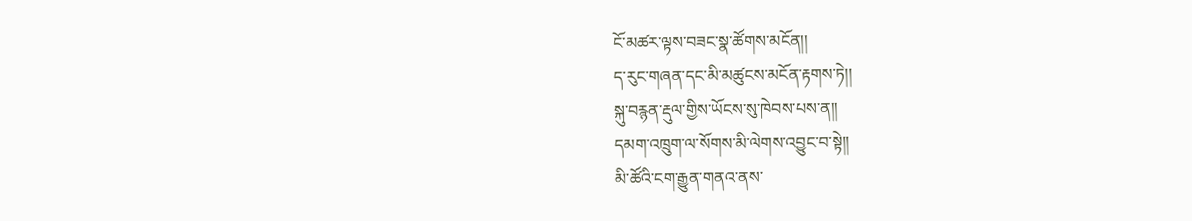ངོ་མཚར་ལྟས་བཟང་སྣ་ཚོགས་མངོན།།
ད་རུང་གཞན་དང་མི་མཚུངས་མངོན་རྟགས་ཏེ།།
སྐུ་བརྙན་རྡུལ་གྱིས་ཡོངས་སུ་ཁེབས་པས་ན།།
དམག་འཁྲུག་ལ་སོགས་མི་ལེགས་འབྱུང་བ་སྟེ།།
མི་ཚོའི་ངག་རྒྱུན་གནའ་ནས་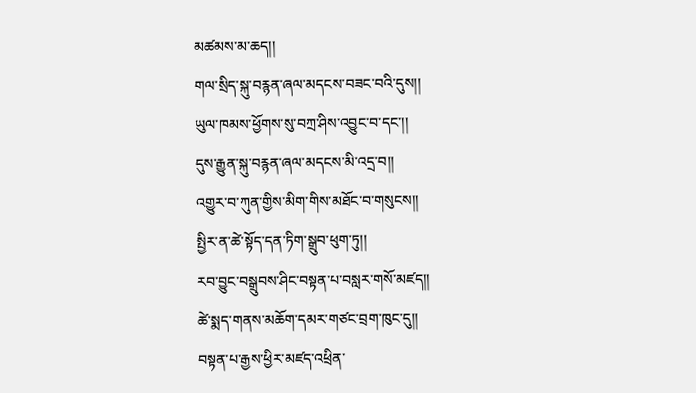མཚམས་མ་ཆད།།
གལ་སྲིད་སྐུ་བརྙན་ཞལ་མདངས་བཟང་བའི་དུས།།
ཡུལ་ཁམས་ཕྱོགས་སུ་བཀྲ་ཤིས་འབྱུང་བ་དང་།།
དུས་རྒྱུན་སྐུ་བརྙན་ཞལ་མདངས་མི་འདྲ་བ།།
འགྱུར་བ་ཀུན་གྱིས་མིག་གིས་མཐོང་བ་གསུངས།།
སྤྱིར་ན་ཚེ་སྟོད་དན་ཏིག་སྒྲུབ་ཕུག་ཏུ།།
རབ་བྱུང་བསྒྲུབས་ཤིང་བསྟན་པ་བསླར་གསོ་མཛད།།
ཚེ་སྨད་གནས་མཆོག་དམར་གཙང་བྲག་ཁུང་དུ།།
བསྟན་པ་རྒྱས་ཕྱིར་མཛད་འཕྲིན་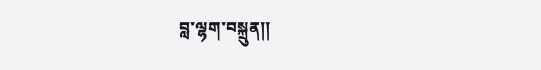བླ་ལྷག་བསྐྲུན།།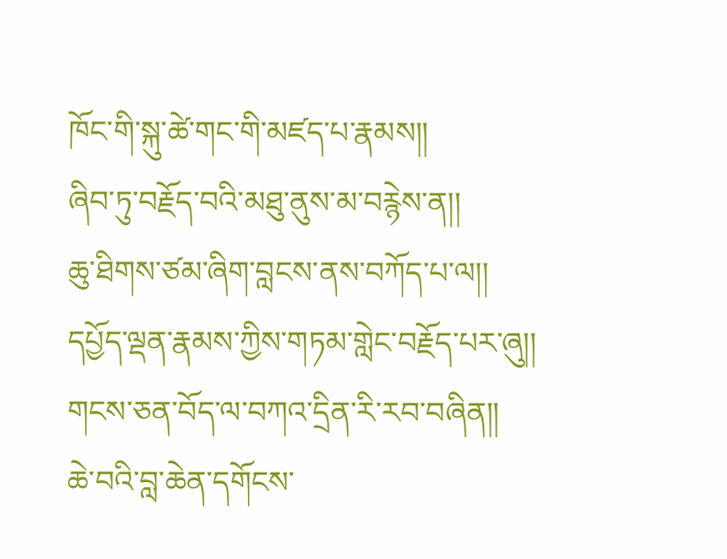ཁོང་གི་སྐུ་ཚེ་གང་གི་མཛད་པ་རྣམས།།
ཞིབ་ཏུ་བརྗོད་བའི་མཐུ་ནུས་མ་བརྙེས་ན།།
ཆུ་ཐིགས་ཙམ་ཞིག་བླངས་ནས་བཀོད་པ་ལ།།
དཔྱོད་ལྡན་རྣམས་ཀྱིས་གཏམ་གླེང་བརྗོད་པར་ཞུ།།
གངས་ཅན་བོད་ལ་བཀའ་དྲིན་རི་རབ་བཞིན།།
ཆེ་བའི་བླ་ཆེན་དགོངས་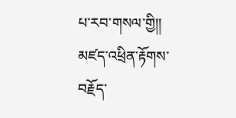པ་རབ་གསལ་གྱི།།
མཛད་འཕྲིན་རྟོགས་བརྗོད་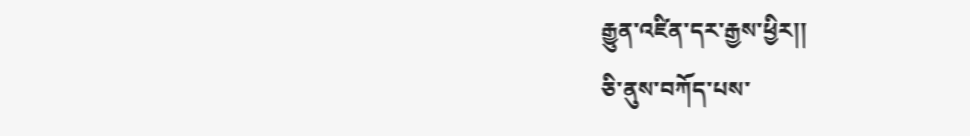རྒྱུན་འཛིན་དར་རྒྱས་ཕྱིར།།
ཅི་ནུས་བཀོད་པས་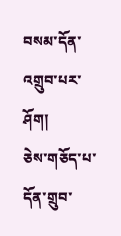བསམ་དོན་འགྲུབ་པར་ཤོག།
ཅེས་གཅོད་པ་དོན་གྲུབ་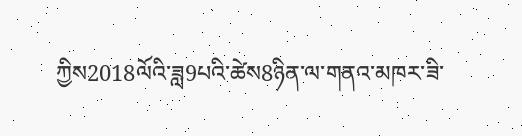ཀྱིས2018ལོའི་ཟླ9པའི་ཚེས8ཉིན་ལ་གནའ་མཁར་ཟི་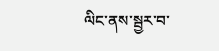ལིང་ནས་སྦྱར་བ་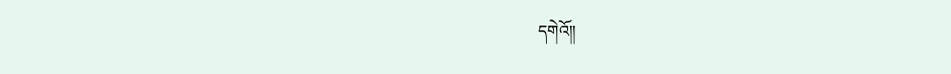དགེའོ།།